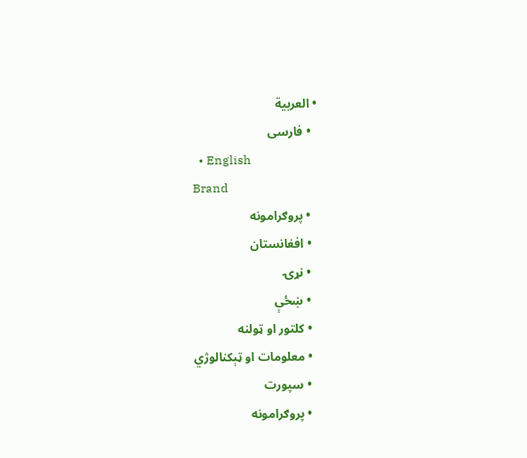• العربية
  • فارسی
  • English
Brand
  • پروګرامونه
  • افغانستان
  • نړۍ
  • ښځې
  • کلتور او ټولنه
  • معلومات او ټېکنالوژي
  • سپورت
  • پروګرامونه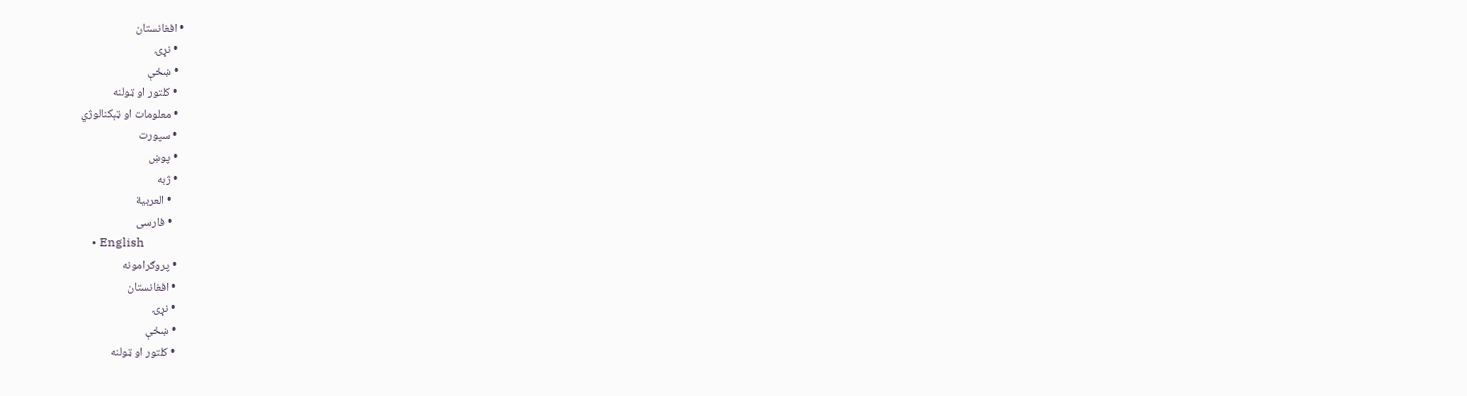• افغانستان
  • نړۍ
  • ښځې
  • کلتور او ټولنه
  • معلومات او ټېکنالوژي
  • سپورت
  • پوښ
  • ژبه
    • العربية
    • فارسی
    • English
  • پروګرامونه
  • افغانستان
  • نړۍ
  • ښځې
  • کلتور او ټولنه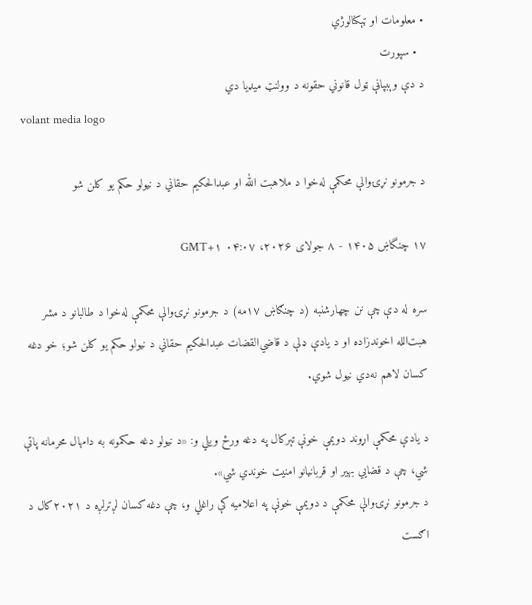• معلومات او ټېکنالوژي
  • سپورت
د دې وېبپاڼې ټول قانوني حقونه د وولنټ میډیا دي
volant media logo

د جرمونو نړۍوالې محکمې له‌خوا د ملاهبت الله او عبدالحکیم حقاني د نیولو حکم یو کلن شو

۱۷ چنگاښ ۱۴۰۵ - ۸ جولای ۲۰۲۶، ۰۴:۰۷ GMT+۱

سره له دې چې نن چهارشنبه (د چنګاښ ۱۷مه) د جرمونو نړۍوالې محکمې له‌خوا د طالبانو د مشر هبت‌الله اخوندزاده او د یادې ډلې د قاضي‌القضات عبدالحکیم حقاني د نیولو حکم یو کلن شو؛ خو دغه کسان لاهم نه‌دي نیول شوي.

د یادې محکمې اړوند دویمې خونې تېرکال په دغه ورځ ویلي و: «د نیولو دغه حکمونه به دامهال محرمانه پاتې شي، چې د قضایي بهیر او قربانیانو امنیت خوندي شي».
د جرمونو نړۍوالې محکمې د دویمې خونې په اعلامیه کې راغلي و، چې دغه کسان لږترلږه د ۲۰۲۱کال د اګست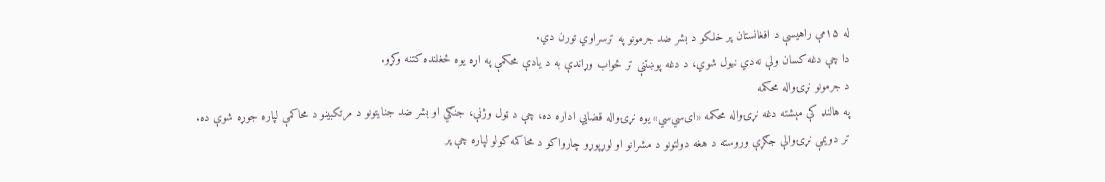له ۱۵مې راهیسې د افغانستان پر خلکو د بشر ضد جرمونو په ترسراوي تورن دي.
دا چې دغه کسان ولې نه‌دي نیول شوي، د دغه پوښتنې تر ځواب وړاندې به د یادې محکمې په اړه یوه ځغلنده کتنه وکړو.
د جرمونو نړۍواله محکمه
په هالنډ کې مېشته دغه نړۍواله محکمه «ای‌سي‌سي» یوه نړۍواله قضایي اداره ده، چې د ټول وژنې، جنګي او بشر ضد جنایتونو د مرتکبینو د محاکمې لپاره جوړه شوې ده.
تر دویمې نړۍوالې جګړې وروسته د هغه دولتونو د مشرانو او لوړپوړو چارواکو د محاکمه کولو لپاره چې پر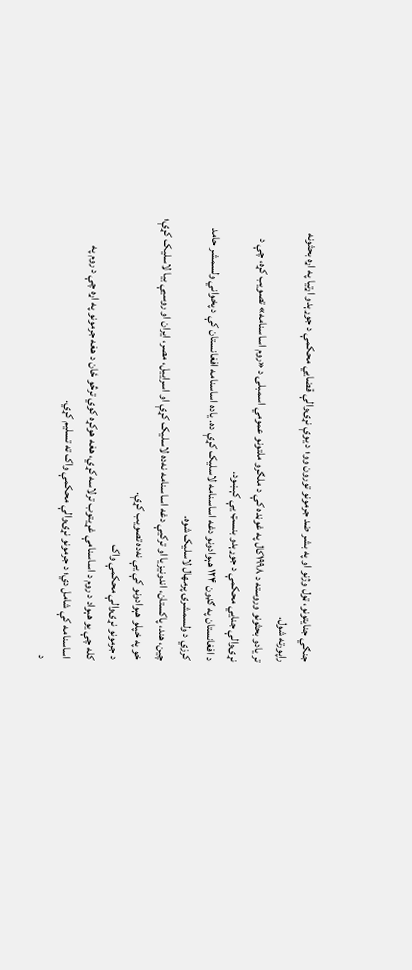جنګي جنایتونو، ټول وژنو او په بشر ضد جرمونو تورون وو؛ د یوې نړۍوالې قضایي محکمې د جوړېدو اړتیا په اړه بحثونه راپورته شول.
تر یادو بحثونو وروسته د ۱۹۹۸کال په غوڼده کې د ملګرو ملتونو عمومي اسمبلۍ د «روم اساسنامه» تصویب کړه، چې د نړۍوالې جنايي محکمې د جوړېدو بنسټ یې کېښود.
د افغانستان په ګډون ۱۲۴ هېوادونو دغه اساسنامه لاسلیک کړې ده. یاده اساسنامه افغانستان کې د پخواني ولسمشر حامد کرزي د ولسمشرۍ پرمهال لاسلیک شوه.
چین، هند، پاکستان، اندونیزیا او ترکیې دغه اساسنامه نه‌ده لاسلیک کړې او اسراییل، مصر، ایران او روسیې بیا لاسلیک کړې؛ خو په خپلو هېوادونو کې یې نه‌ده تصویب کړې.
د جرمونو نړۍوالې محکمې واک
کله چې یو هېواد د روم د اساسنامې غړیتوب ترلاسه کړي، هغه هوکړه کوي ترڅو ځان د هغه جرمونو په اړه چې د روم په اساسنامه کې شامل دي؛ د جرمونو نړۍوالې محکمې واک ته تسلیم کړي.
د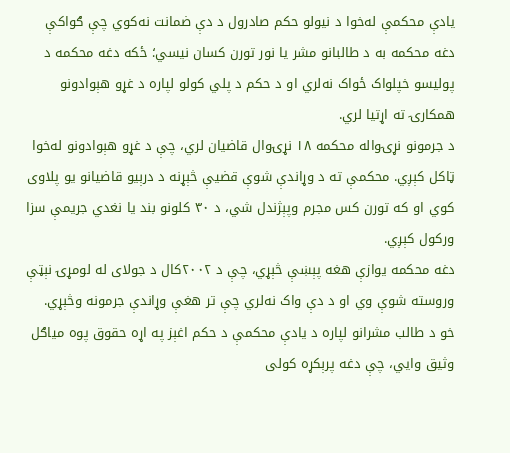یادې محکمې له‌خوا د نیولو حکم صادرول د دې ضمانت نه‌کوي چې ګواکې دغه محکمه به د طالبانو مشر یا نور تورن کسان نیسي؛ ځکه دغه محکمه د پولیسو خپلواک ځواک نه‌لري او د حکم د پلي کولو لپاره د غړو هېوادونو همکارۍ ته اړتیا لري.
د جرمونو نړۍواله محکمه ۱۸ نړۍوال قاضیان لري، چې د غړو هېوادونو له‌خوا ټاکل کېږي. محکمې ته د وړاندې شوې قضیې څېړنه د درېیو قاضیانو یو پلاوی کوي او که تورن کس مجرم وپېژندل شي، د ۳۰ کلونو بند یا نغدي جریمې سزا ورکول کېږي.
دغه محکمه یوازې هغه پېښې څېړي، چې د ۲۰۰۲کال د جولای له لومړۍ نېټې وروسته شوې وي او د دې واک نه‌لري چې تر هغې وړاندې جرمونه وڅېړي.
خو د طالب مشرانو لپاره د یادې محکمې د حکم اغېز په اړه حقوق پوه میاګل وثیق وایي، چې دغه پرېکړه کولی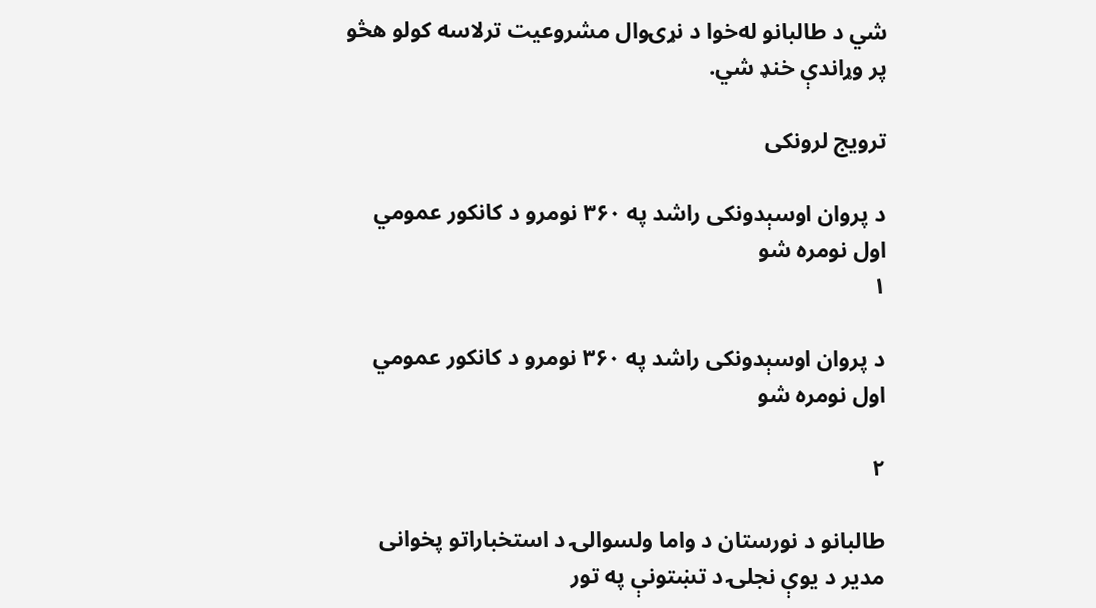شي د طالبانو له‌خوا د نړۍوال مشروعیت ترلاسه کولو هڅو پر وړاندې خنډ شي.

ترویج لرونکی

د پروان اوسېدونکی راشد په ۳۶۰ نومرو د کانکور عمومي اول نومره شو
۱

د پروان اوسېدونکی راشد په ۳۶۰ نومرو د کانکور عمومي اول نومره شو

۲

طالبانو د نورستان د واما ولسوالۍ د استخباراتو پخوانی مدیر د یوې نجلۍ د تښتونې په تور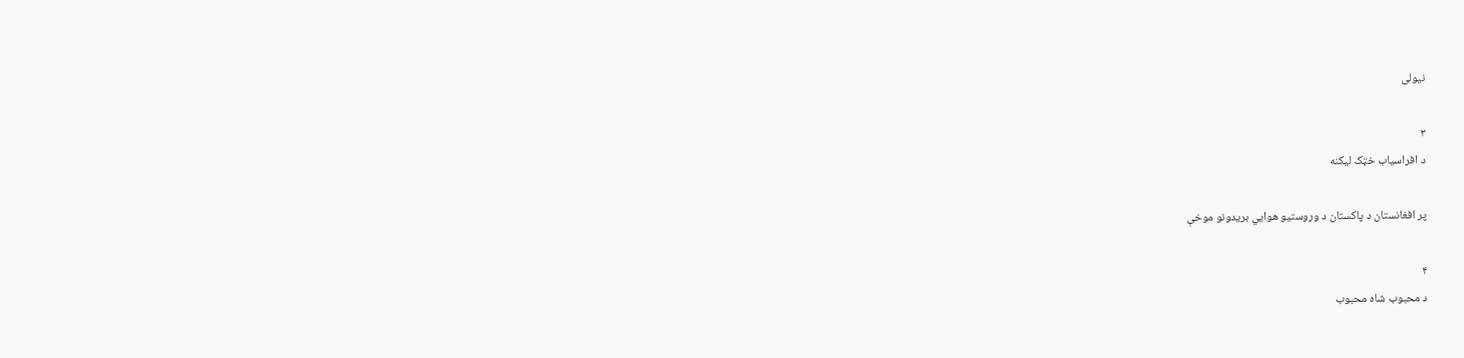نیولی

۳
د افراسیاب خټک لیکنه

پر افغانستان د پاکستان د وروستیو هوايي بریدونو موخې

۴
د محبوب شاه محبوب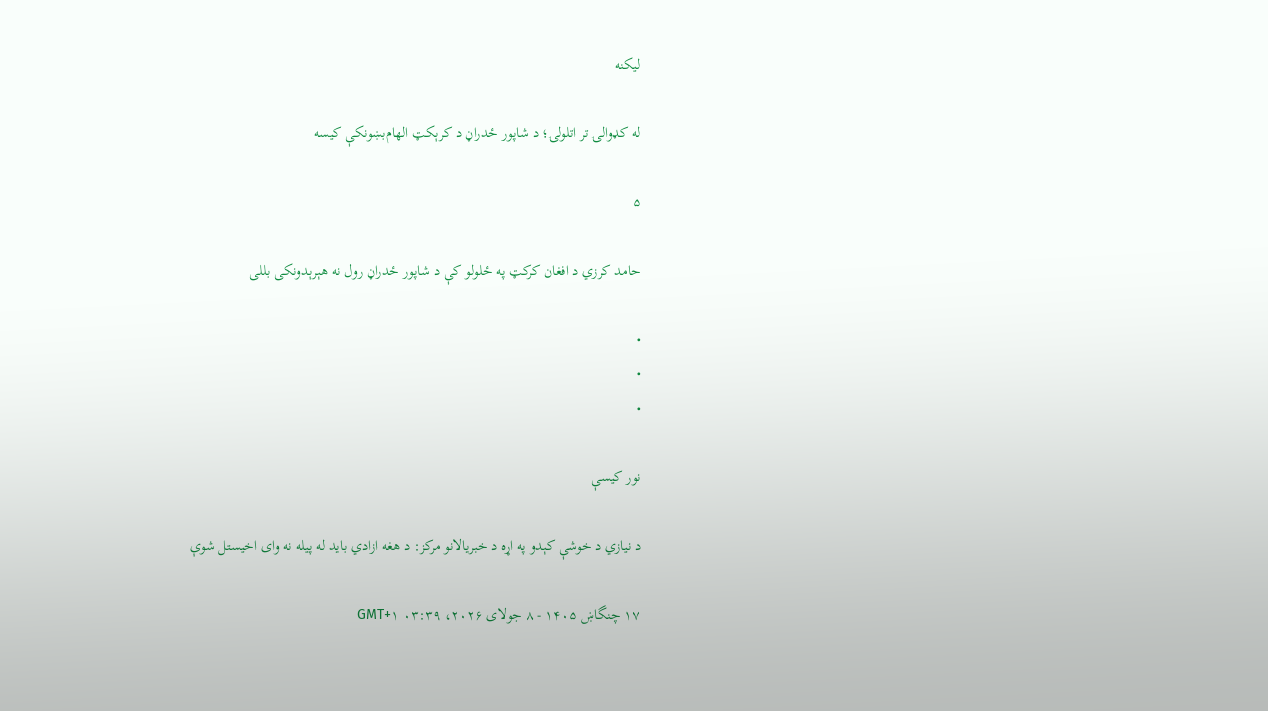لیکنه

له کډوالۍ تر اتلولۍ؛ د شاپور ځدراڼ د کرېکټ الهام‌بښونکې کیسه

۵

حامد کرزي د افغان کرکټ په ځلولو کې د شاپور ځدراڼ رول نه هېرېدونکی بللی

•
•
•

نور کیسې

د نیازي د خوشې کېدو په اړه د خبریالانو مرکز: د هغه ازادي باید له پیله نه وای اخیستل شوې

۱۷ چنگاښ ۱۴۰۵ - ۸ جولای ۲۰۲۶، ۰۳:۳۹ GMT+۱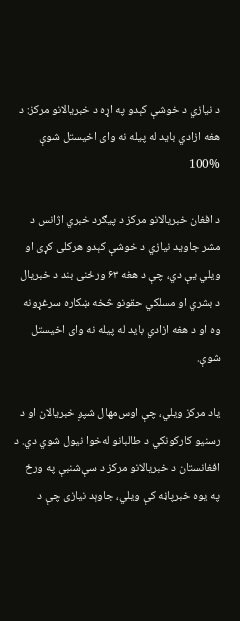د نیازي د خوشې کېدو په اړه د خبریالانو مرکز: د هغه ازادي باید له پیله نه وای اخیستل شوې
100%

د افغان خبریالانو مرکز د پیګرد خبري اژانس د مشر جاوید نیازي د خوشې کېدو هرکلی کړی او ویلي یې دي، چې د هغه ۶۳ ورځنی بند د خبریال د بشري او مسلکي حقونو څخه ښکاره سرغړونه وه او د هغه ازادي باید له پیله نه وای اخیستل شوې.

یاد مرکز ویلي، چې اوس‌مهال شپږ خبریالان او د رسنیو کارکونکي د طالبانو له‌خوا نیول شوي دي. د افغانستان د خبریالانو مرکز د سې‌شنبې په ورځ په یوه خبرپاڼه کې ویلي، جاوېد نیازی چې د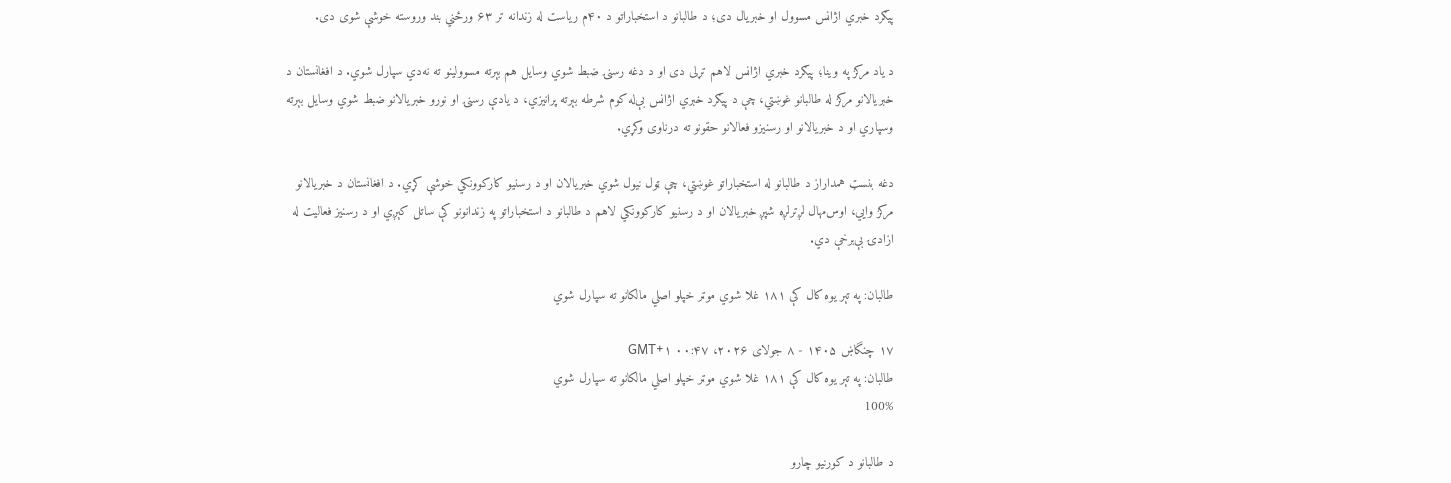پیګرد خبري اژانس مسوول او خبریال دی؛ د طالبانو د استخباراتو د ۴۰م ریاست له زندانه تر ۶۳ ورځني بند وروسته خوشې شوی دی.

د یاد مرکز په وینا؛ پیګرد خبري اژانس لاهم تړلی دی او د دغه رسنۍ ضبط شوي وسایل هم بېرته مسوولینو ته نه‌دي سپارل شوي. د افغانستان د خبریالانو مرکز له طالبانو غوښتي، چې د پیګرد خبري اژانس بې‌له کوم شرطه بېرته پرانیزي، د یادې رسنۍ او نورو خبریالانو ضبط شوي وسایل بېرته وسپاري او د خبریالانو او رسنیزو فعالانو حقونو ته درناوی وکړي.

دغه بنسټ همداراز د طالبانو له استخباراتو غوښتي، چې ټول نیول شوي خبریالان او د رسنیو کارکوونکي خوشې کړي. د افغانستان د خبریالانو مرکز وایي، اوس‌مهال لږترلږه شپږ خبریالان او د رسنیو کارکوونکي لاهم د طالبانو د استخباراتو په زندانونو کې ساتل کېږي او د رسنیز فعالیت له ازادۍ بې‌برخې دي.

طالبان: په تېر یوه کال کې ۱۸۱ غلا شوي موټر خپلو اصلي مالکانو ته سپارل شوي

۱۷ چنگاښ ۱۴۰۵ - ۸ جولای ۲۰۲۶، ۰۰:۴۷ GMT+۱
طالبان: په تېر یوه کال کې ۱۸۱ غلا شوي موټر خپلو اصلي مالکانو ته سپارل شوي
100%

د طالبانو د کورنیو چارو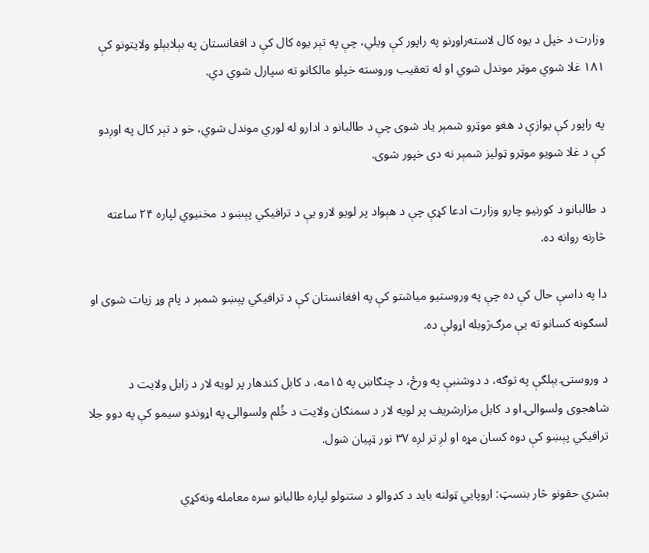وزارت د خپل د یوه کال لاسته‌راوړنو په راپور کې ویلي، چې په تېر یوه کال کې د افغانستان په بېلابېلو ولایتونو کې ۱۸۱ غلا شوي موټر موندل شوي او له تعقیب وروسته خپلو مالکانو ته سپارل شوي دي.

په راپور کې یوازې د هغو موټرو شمېر یاد شوی چې د طالبانو د ادارو له لوري موندل شوي، خو د تېر کال په اوږدو کې د غلا شویو موټرو ټولیز شمېر نه دی خپور شوی.

د طالبانو د کورنیو چارو وزارت ادعا کړې چې د هېواد پر لویو لارو یې د ترافیکي پېښو د مخنیوي لپاره ۲۴ ساعته څارنه روانه ده.

دا په داسې حال کې ده چې په وروستیو میاشتو کې په افغانستان کې د ترافیکي پېښو شمېر د پام وړ زیات شوی او لسګونه کسانو ته یې مرګ‌ژوبله اړولې ده.

د وروستۍ بېلګې په توګه، د دوشنبې په ورځ، د چنګاښ په ۱۵مه، د کابل کندهار پر لویه لار د زابل ولایت د شاهجوی ولسوالۍ او د کابل مزارشریف پر لویه لار د سمنګان ولایت د خُلم ولسوالۍ په اړوندو سیمو کې په دوو جلا ترافیکي پېښو کې دوه کسان مړه او لږ تر لږه ۳۷ نور ټپیان شول.

بشري حقونو څار بنسټ: اروپايي ټولنه باید د کډوالو د ستنولو لپاره طالبانو سره معامله ونه‌کړي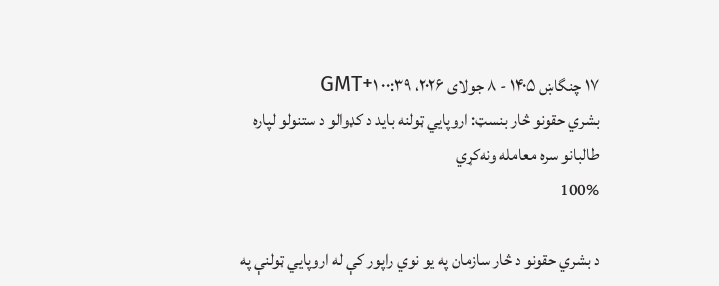۱۷ چنگاښ ۱۴۰۵ - ۸ جولای ۲۰۲۶، ۰۰:۳۹ GMT+۱
بشري حقونو څار بنسټ: اروپايي ټولنه باید د کډوالو د ستنولو لپاره طالبانو سره معامله ونه‌کړي
100%

د بشري حقونو د څار سازمان په یو نوي راپور کې له اروپایي ټولنې په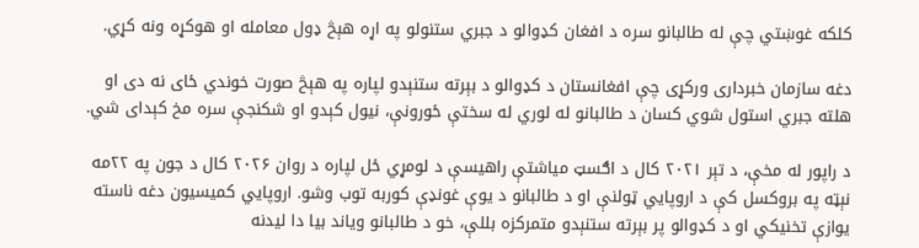کلکه غوښتي چې له طالبانو سره د افغان کډوالو د جبري ستنولو په اړه هېڅ ډول معامله او هوکړه ونه کړي.

دغه سازمان خبرداری ورکړی چې افغانستان د کډوالو د بېرته ستنېدو لپاره په هېڅ صورت خوندي ځای نه دی او هلته جبري استول شوي کسان د طالبانو له لوري له سختې ځورونې، نیول کېدو او شکنجې سره مخ کېدای شي.

د راپور له مخې، د تېر ۲۰۲۱ کال د اګسټ میاشتې راهیسې د لومړي ځل لپاره د روان ۲۰۲۶ کال د جون په ۲۲مه نېټه په بروکسل کې د اروپایي ټولنې او د طالبانو د یوې غونډې کوربه توب وشو. اروپایي کمیسیون دغه ناسته یوازې تخنیکي او د کډوالو پر بېرته ستنېدو متمرکزه بللې، خو د طالبانو ویاند بیا دا لیدنه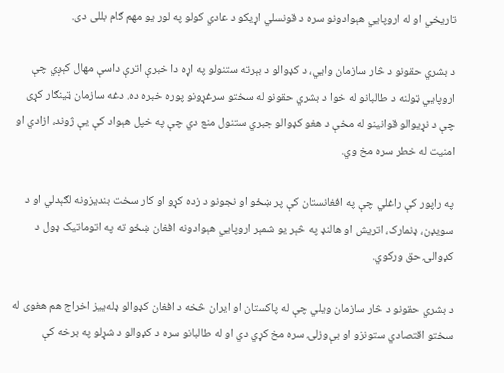تاریخي او له اروپایي هېوادونو سره د قونسلي اړیکو د عادي کولو په لور یو مهم ګام بللی دی.

د بشري حقونو د څار سازمان وایي، د کډوالو د بېرته ستنولو په اړه دا خبرې اترې داسې مهال کېږي چې اروپایي ټولنه د طالبانو له خوا د بشري حقونو له سختو سرغړونو پوره خبره ده. دغه سازمان ټینګار کړی چې د نړیوالو قوانینو له مخې د هغو کډوالو جبري ستنول منع دي چې په خپل هېواد کې یې ژوند، ازادي او امنیت له خطر سره مخ وي.

په راپور کې راغلي چې په افغانستان کې پر ښځو او نجونو د زده کړو او کار سخت بندیزونه لګېدلي او د سویډن، ډنمارک، اتریش او هالنډ په څېر یو شمېر اروپایي هېوادونه افغان ښځو ته په اتوماتیک ډول د کډوالۍ حق ورکوي.

د بشري حقونو د څار سازمان ویلي چې له پاکستان او ایران څخه د افغان کډوالو ډله‌ییز اخراج هم هغوی له سختو اقتصادي ستونزو او بې‌وزلۍ سره مخ کړي دي او له طالبانو سره د کډوالو د شړلو په برخه کې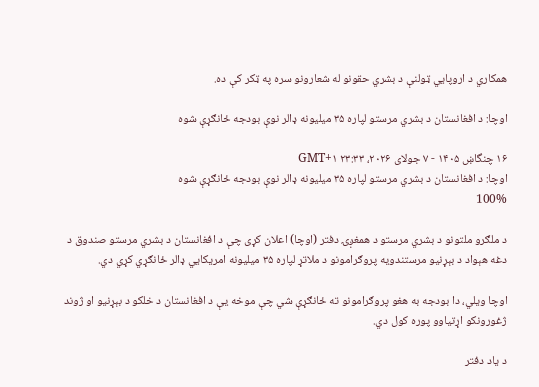همکاري د اروپایي ټولنې د بشري حقونو له شعارونو سره په ټکر کې ده.

اوچا: د افغانستان د بشري مرستو لپاره ۳۵ میلیونه ډالر نوې بودجه ځانګړې شوه

۱۶ چنگاښ ۱۴۰۵ - ۷ جولای ۲۰۲۶، ۲۳:۳۳ GMT+۱
اوچا: د افغانستان د بشري مرستو لپاره ۳۵ میلیونه ډالر نوې بودجه ځانګړې شوه
100%

د ملګرو ملتونو د بشري مرستو د همغږۍ دفتر (اوچا) اعلان کړی چې د افغانستان د بشري مرستو صندوق د دغه هېواد د بېړنیو مرستندویه پروګرامونو د ملاتړ لپاره ۳۵ میلیونه امریکايي ډالر ځانګړي کړي دي.

اوچا ویلي، دا بودجه به هغو پروګرامونو ته ځانګړې شي چې موخه یې د افغانستان د خلکو د بېړنیو او ژوند ژغورونکو اړتیاوو پوره کول دي.

د یاد دفتر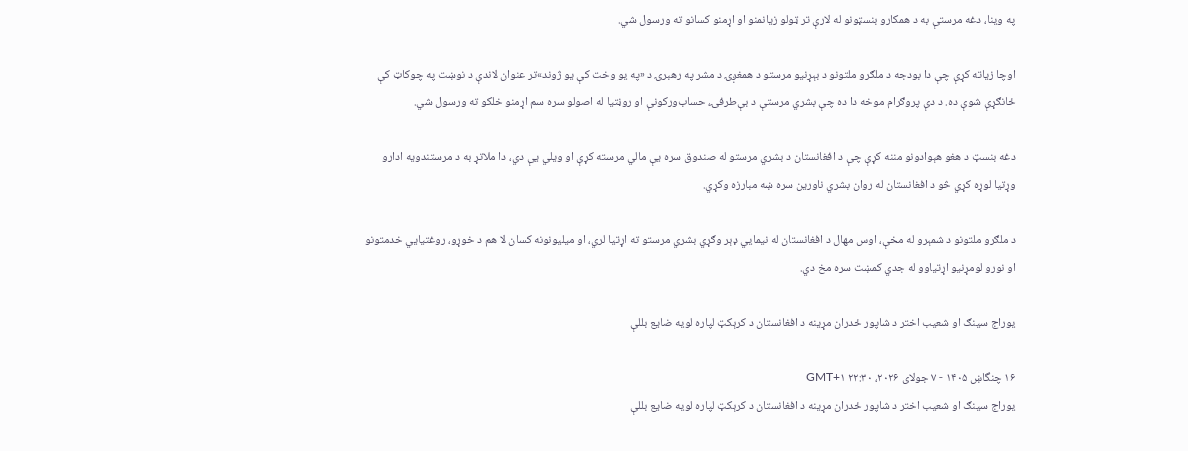په وینا، دغه مرستې به د همکارو بنسټونو له لارې تر ټولو زیانمنو او اړمنو کسانو ته ورسول شي.

اوچا زیاته کړې چې دا بودجه د ملګرو ملتونو د بېړنیو مرستو د همغږۍ د مشر په رهبرۍ د «په یو وخت کې یو ژوند»تر عنوان لاندې د نوښت په چوکاټ کې ځانګړې شوې ده. د دې پروګرام موخه دا ده چې بشري مرستې د بې‌طرفۍ، حساب‌ورکونې او روڼتیا له اصولو سره سم اړمنو خلکو ته ورسول شي.

دغه بنسټ د هغو هېوادونو مننه کړې چې د افغانستان د بشري مرستو له صندوق سره یې مالي مرسته کړې او ویلي یې دي، دا ملاتړ به د مرستندویه ادارو وړتیا لوړه کړي څو د افغانستان له روان بشري ناورین سره ښه مبارزه وکړي.

د ملګرو ملتونو د شمېرو له مخې، اوس مهال د افغانستان له نیمایي ډېر وګړي بشري مرستو ته اړتیا لري، او میلیونونه کسان لا هم د خوړو، روغتیايي خدمتونو او نورو لومړنیو اړتیاوو له جدي کمښت سره مخ دي.

یوراج سینګ او شعیب اختر د شاپور ځدران مړینه د افغانستان د کرېکټ لپاره لویه ضایع بللې

۱۶ چنگاښ ۱۴۰۵ - ۷ جولای ۲۰۲۶، ۲۲:۳۰ GMT+۱
یوراج سینګ او شعیب اختر د شاپور ځدران مړینه د افغانستان د کرېکټ لپاره لویه ضایع بللې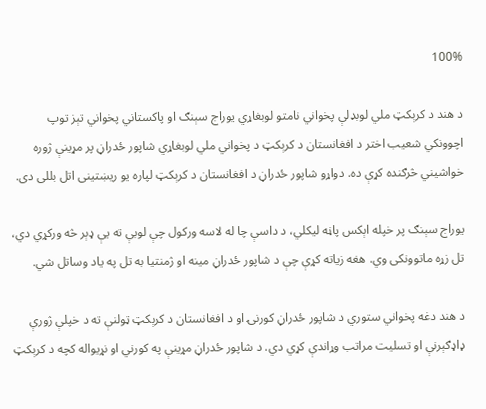100%

د هند د کرېکټ ملي لوبډلې پخواني نامتو لوبغاړي یوراج سېنګ او پاکستاني پخواني تېز توپ اچوونکي شعیب اختر د افغانستان د کرېکټ د پخواني ملي لوبغاړي شاپور ځدراڼ پر مړینې ژوره خواشیني څرګنده کړې ده. دواړو شاپور ځدراڼ د افغانستان د کرېکټ لپاره یو ریښتینی اتل بللی دی.

یوراج سېنګ پر خپله اېکس پاڼه لیکلي، د داسې چا له لاسه ورکول چې لوبې ته یې ډېر څه ورکړي دي، تل زړه ماتوونکی وي. هغه زیاته کړې چې د شاپور ځدراڼ مینه او ژمنتیا به تل په یاد وساتل شي.

د هند دغه پخواني ستوري د شاپور ځدراڼ کورنۍ او د افغانستان د کرېکټ ټولنې ته د خپلې ژورې ډاډګېرنې او تسلیت مراتب وړاندې کړي دي. د شاپور ځدراڼ مړینې په کورني او نړیواله کچه د کرېکټ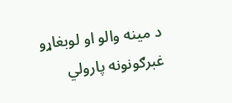د مینه والو او لوبغاړو غبرګونونه پارولي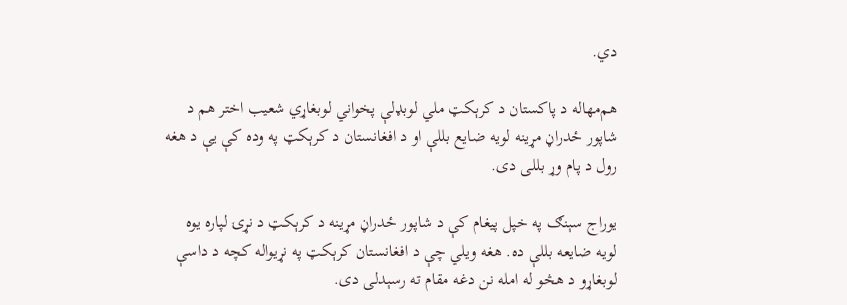دي.

هم‌مهاله د پاکستان د کرېکټ ملي لوبډلې پخواني لوبغاړي شعیب اختر هم د شاپور ځدراڼ مړینه لویه ضایع بللې او د افغانستان د کرېکټ په وده کې یې د هغه رول د پام وړ بللی دی.

یوراج سېنګ په خپل پیغام کې د شاپور ځدراڼ مړینه د کرېکټ د نړۍ لپاره یوه لویه ضایعه بللې ده. هغه ویلي چې د افغانستان کرېکټ په نړیواله کچه د داسې لوبغاړو د هڅو له امله نن دغه مقام ته رسېدلی دی.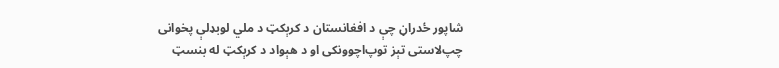شاپور ځدراڼ چې د افغانستان د کرېکټ د ملي لوبډلې پخوانی چپ‌لاستی تېز توپ‌اچوونکی او د هېواد د کرېکټ له بنسټ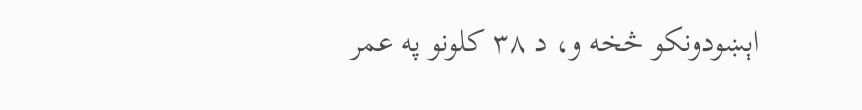اېښودونکو څخه و، د ۳۸ کلونو په عمر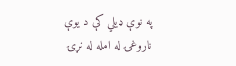په نوې ډیلي کې د یوې ناروغۍ له امله له نړۍ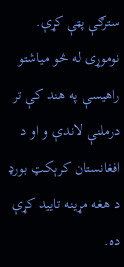سترګې پټې کړې. نوموړی له څو میاشتو راهیسې په هند کې تر درملنې لاندې و او د افغانستان کرېکټ بورډ د هغه مړینه تایید کړې ده.